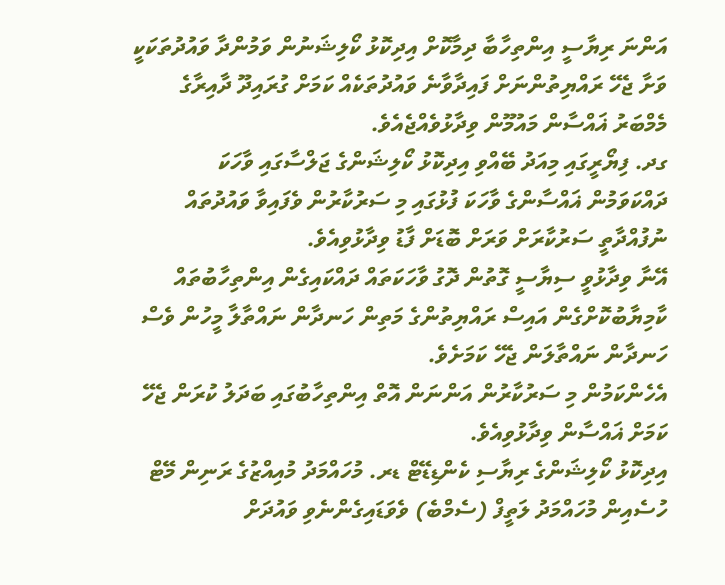އަންނަ ރިޔާސީ އިންތިހާބާ ދިމާކޮށް އިދިކޮޅު ކޯލިޝަނުން ވަމުންދާ ވައުދުތަކަކީ ވަށާ ޖެހޭ ރައްޔިތުންނަށް ފައިދާވާނެ ވައުދުތަކެއް ކަމަށް ގުރައިދޫ ދާއިރާގެ މެމްބަރު ޣައްސާން މައުމޫން ވިދާޅުވެއްޖެއެވެ.
ގދ. ފިޔޯރީގައި މިއަދު ބޭއްވި އިދިކޮޅު ކޯލިޝަންގެ ޖަލްސާގައި ވާހަކަ ދައްކަވަމުން ޣައްސާންގެ ވާހަކަ ފުޅުގައި މި ސަރުކާރުން ވެފައިވާ ވައުދުތައް ނުފުއްދާތީ ސަރުކާރަށް ވަރަށް ބޮޑަށް ފާޑު ވިދާޅުވިއެވެ.
އޭނާ ވިދާޅުވީ ސިޔާސީ ގޮތުން ދޮގު ވާހަކަތައް ދައްކައިގެން އިންތިހާބުތައް ކާމިޔާބުކޮށްގެން އައިސް ރައްޔިތުންގެ މަތިން ހަނދާން ނައްތާލާ މީހުން ވެސް ހަނދާން ނައްތާލަން ޖެހޭ ކަމަށެވެ.
އެހެންކަމުން މި ސަރުކާރުން އަންނަން އޮތް އިންތިހާބުގައި ބަދަލު ކުރަން ޖެހޭ ކަމަށް ޣައްސާން ވިދާޅުވިއެވެ.
އިދިކޮޅު ކޯލިޝަންގެ ރިޔާސި ކެންޑިޑޭޓް ޑރ. މުހައްމަދު މުއިއްޒުގެ ރަނިން މޭޓް ހުސެއިން މުހައްމަދު ލަތީފް (ސެމްބެ) ވެވަޑައިގެންނެވި ވައުދަށް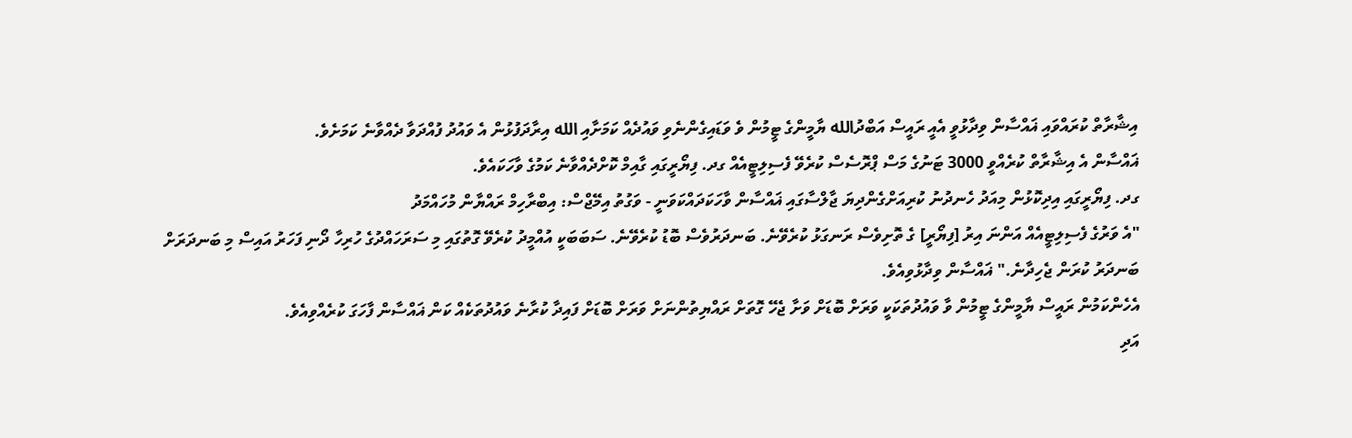އިޝާރާތް ކުރައްވައި ޣައްސާން ވިދާޅުވީ އެއީ ރައީސް އަބްދުالله ޔާމީންގެ ޓީމުން ވެ ވަޑައިގެންނެވި ވައުދެއް ކަމަށާއި الله އިރާދަފުޅުން އެ ވައުދު ފުއްދަވާ ދެއްވާނެ ކަމަށެވެ.
ޣައްސާން އެ އިޝާރާތް ކުރެއްވީ 3000 ޓަނުގެ މަސް ޕްރޮސެސް ކުރެވޭ ފެސިލިޓީއެއް ގދ. ފިޔޯރީގައި ގާއިމް ކޮށްދެއްވާނެ ކަމުގެ ވާހަކައެވެ.
ގދ. ފިޔޯރީގައި އިދިކޮޅުން މިއަދު ހެނދުނު ކުރިއަށްގެންދިޔަ ޖާލްސާގައި ޣައްސާން ވާހަކަދައްކަވަނީ - ވަގުތު އިމޭޖްސް: އިބްރާހިމް ރައްޔާން މުހައްމަދު
"އެ ވަރުގެ ފެސިލިޓީއެއް އަންނަ އިރު [ފިޔޯރީ] ގެ ތޮށިވެސް ރަނގަޅު ކުރެވޭނެ. ބަނދަރުވެސް ބޮޑު ކުރެވޭނެ. ސަބަބަކީ އުއްމީދު ކުރެވޭ ގޮތުގައި މި ސަރަހައްދުގެ ހުރިހާ ދޯނި ފަހަރު އައިސް މި ބަނދަރަށް ބަނދަރު ކުރަން ޖެހިދާނެ." ޣައްސާން ވިދާޅުވިއެވެ.
އެހެންކަމުން ރައީސް ޔާމީންގެ ޓީމުން ވާ ވައުދުތަކަކީ ވަރަށް ބޮޑަށް ވަށާ ޖެހޭ ގޮތަށް ރައްޔިތުންނަށް ވަރަށް ބޮޑަށް ފައިދާ ކުރާނެ ވައުދުތަކެއް ކަން ޣައްސާން ފާހަގަ ކުރެއްވިއެވެ.
އަދި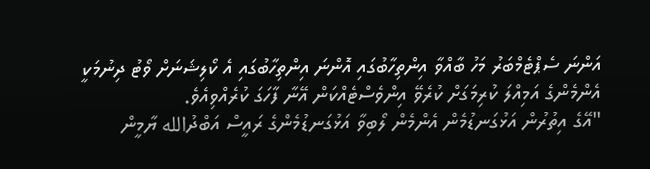އަންނަ ސެޕްޓެމްބަރު މަހު ބާއްވާ އިންތިހާބުގައި އޮންނަ އިންތިހާބުގައި އެ ކޯލިޝަނަށް ވޯޓު ދިނުމަކީ އެންމެންގެ އަމިއްލަ ކުރިމަގަށް ކުރެވޭ އިންވެސްޓެއްކަން އޭނާ ފާހަގަ ކުރެއްވިއެވެ.
"އޭގެ އިތުރުން އަޅުގަނޑުމެން އެންމެން ލޯބިވާ އަޅުގަނޑުމެންގެ ރައީސް އަބްދުالله ޔާމީން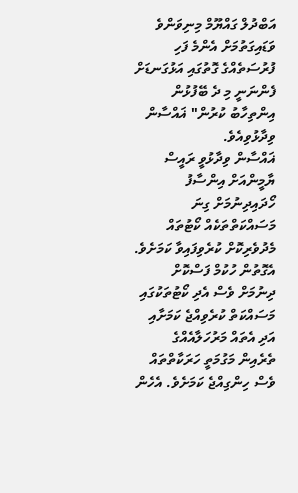އަބްދުލް ގައްޔޫމް މިނިވަންވެ ވަޑައިގަތުމަށް އެންމެ ފަހި ފުރުސަތެއްގެ ގޮތުގައި އަޅުގަނޑަށް ފެންނަނީ މި ދެ ބޭފުޅުން އިންތިހާބު ކުރުން" ޣައްސާން ވިދާޅުވިއެވެ.
ޣައްސާން ވިދާޅުވީ ރައީސް ޔާމީންއަށް އިންސާފު ހޯދައިދިނުމަށް ގިނަ މަސައްކަތްތަކެއް ކޯޓުތައް މެދުވެރިކޮށް ކުރެވިފައިވާ ކަމަށެވެ.
އެގޮތުން ހުކުމް ފަސްކޮށް ދިނުމަށް ވެސް އެދި ކޯޓުތަކުގައި މަސައްކަތް ކުރެވިއްޖެ ކަމަށާއި އަދި އެތައް މަރުހަލާއެއްގެ ތެރެއިން މަގުމަތީ ހަރަކާތްތައް ވެސް ހިންގިއްޖެ ކަމަށެވެ. އެހެން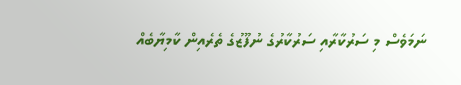ނަމަވެސް މި ސަރުކާރާއި ސަރުކާރުގެ ނުފޫޒުގެ ތެރެއިން ކާމިޔާބެއް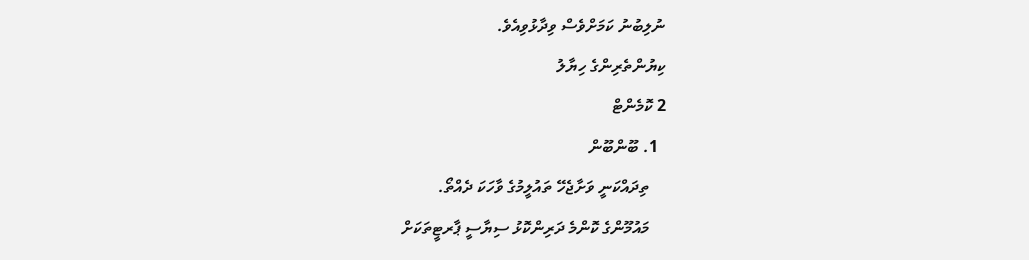ނުލިބުނު ކަމަށްވެސް ވިދާޅުވިއެވެ.
ކިޔުންތެރިންގެ ހިޔާލު
2 ކޮމެންޓް
  1. ބޫންބޫން
    ތިދައްކަނީ ވަށާޖެހޭ ތައުލީމުގެ ވާހަކަ ދެއްތޯ.
    މައުމޫންގެ ކޮންމެ ދަރިންކޮޅު ސިޔާސީ ޕާރޓީތަކަށް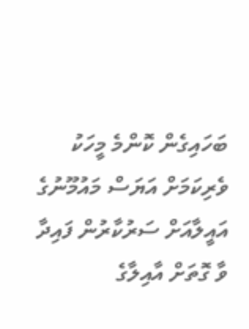ބަހައިގެން ކޮންމެ މީހަކު ވެރިކަމަށް އަޔަސް މައުމޫނުގެ އައީލާއަށް ސަރުކާރުން ފައިދާ ވާ ގޮތަށް އާއިލާގެ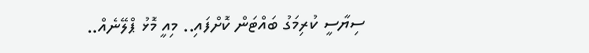ސިޔާސީ ކުރިމަގު ބައްޓަން ކޮށްފައި.. މިއީ މޮޅު ޕްލޭނެއް..